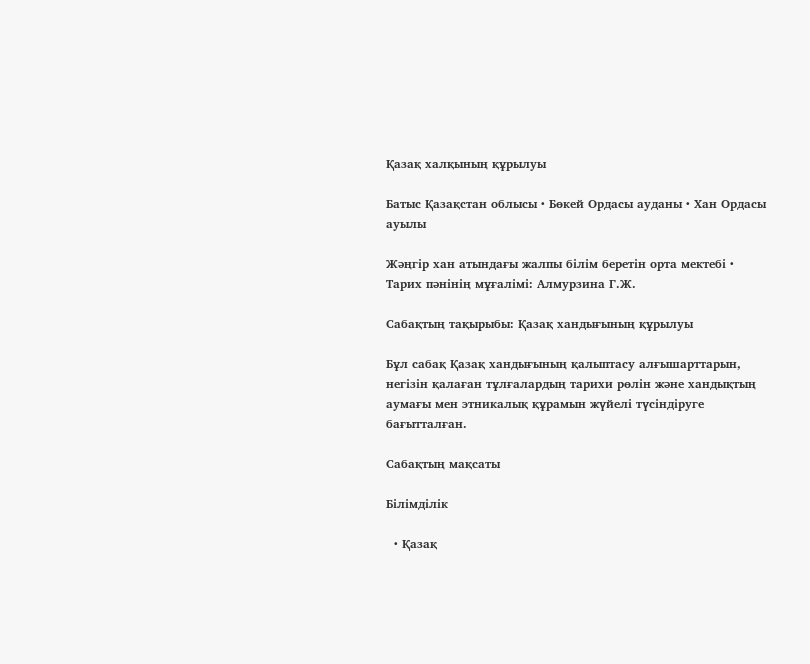Қазақ халқының құрылуы

Батыс Қазақстан облысы • Бөкей Ордасы ауданы • Хан Ордасы ауылы

Жәңгір хан атындағы жалпы білім беретін орта мектебі • Тарих пәнінің мұғалімі: Алмурзина Г.Ж.

Сабақтың тақырыбы: Қазақ хандығының құрылуы

Бұл сабақ Қазақ хандығының қалыптасу алғышарттарын, негізін қалаған тұлғалардың тарихи рөлін және хандықтың аумағы мен этникалық құрамын жүйелі түсіндіруге бағытталған.

Сабақтың мақсаты

Білімділік

  • Қазақ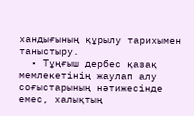хандығының құрылу тарихымен таныстыру.
  • Тұңғыш дербес қазақ мемлекетінің жаулап алу соғыстарының нәтижесінде емес, халықтың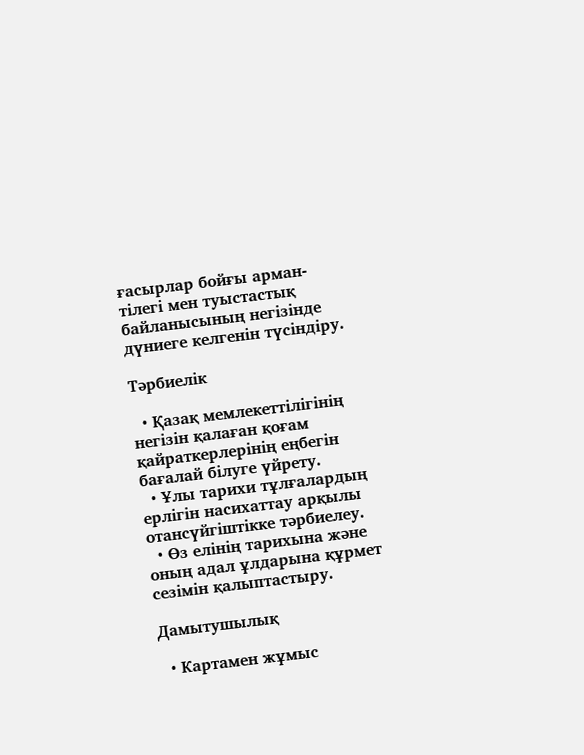ғасырлар бойғы арман-тілегі мен туыстастық байланысының негізінде дүниеге келгенін түсіндіру.

Тәрбиелік

  • Қазақ мемлекеттілігінің негізін қалаған қоғам қайраткерлерінің еңбегін бағалай білуге үйрету.
  • Ұлы тарихи тұлғалардың ерлігін насихаттау арқылы отансүйгіштікке тәрбиелеу.
  • Өз елінің тарихына және оның адал ұлдарына құрмет сезімін қалыптастыру.

Дамытушылық

  • Картамен жұмыс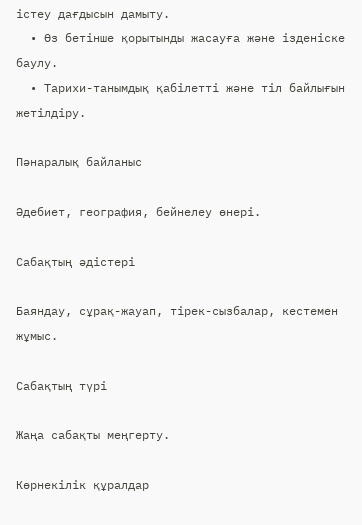істеу дағдысын дамыту.
  • Өз бетінше қорытынды жасауға және ізденіске баулу.
  • Тарихи-танымдық қабілетті және тіл байлығын жетілдіру.

Пәнаралық байланыс

Әдебиет, география, бейнелеу өнері.

Сабақтың әдістері

Баяндау, сұрақ-жауап, тірек-сызбалар, кестемен жұмыс.

Сабақтың түрі

Жаңа сабақты меңгерту.

Көрнекілік құралдар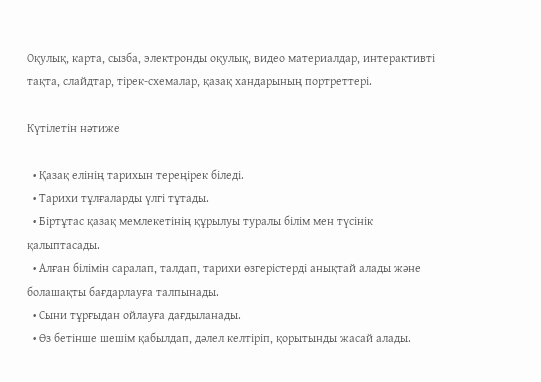Оқулық, карта, сызба, электронды оқулық, видео материалдар, интерактивті тақта, слайдтар, тірек-схемалар, қазақ хандарының портреттері.

Күтілетін нәтиже

  • Қазақ елінің тарихын тереңірек біледі.
  • Тарихи тұлғаларды үлгі тұтады.
  • Біртұтас қазақ мемлекетінің құрылуы туралы білім мен түсінік қалыптасады.
  • Алған білімін саралап, талдап, тарихи өзгерістерді анықтай алады және болашақты бағдарлауға талпынады.
  • Сыни тұрғыдан ойлауға дағдыланады.
  • Өз бетінше шешім қабылдап, дәлел келтіріп, қорытынды жасай алады.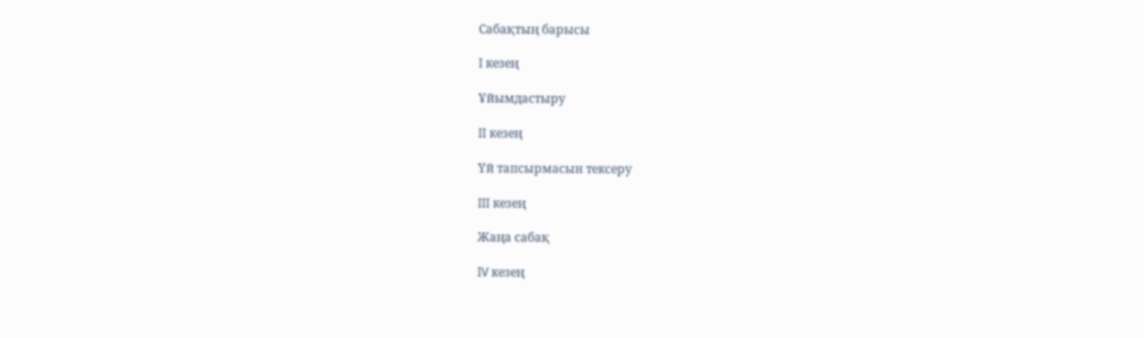Сабақтың барысы

I кезең

Ұйымдастыру

II кезең

Үй тапсырмасын тексеру

III кезең

Жаңа сабақ

IV кезең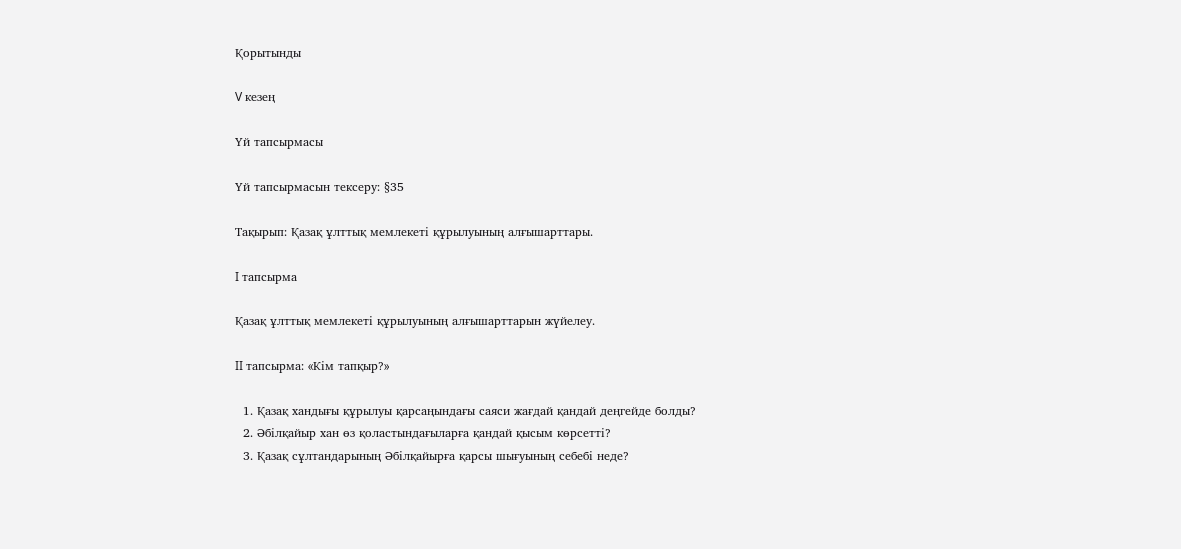Қорытынды

V кезең

Үй тапсырмасы

Үй тапсырмасын тексеру: §35

Тақырып: Қазақ ұлттық мемлекеті құрылуының алғышарттары.

I тапсырма

Қазақ ұлттық мемлекеті құрылуының алғышарттарын жүйелеу.

II тапсырма: «Кім тапқыр?»

  1. Қазақ хандығы құрылуы қарсаңындағы саяси жағдай қандай деңгейде болды?
  2. Әбілқайыр хан өз қоластындағыларға қандай қысым көрсетті?
  3. Қазақ сұлтандарының Әбілқайырға қарсы шығуының себебі неде?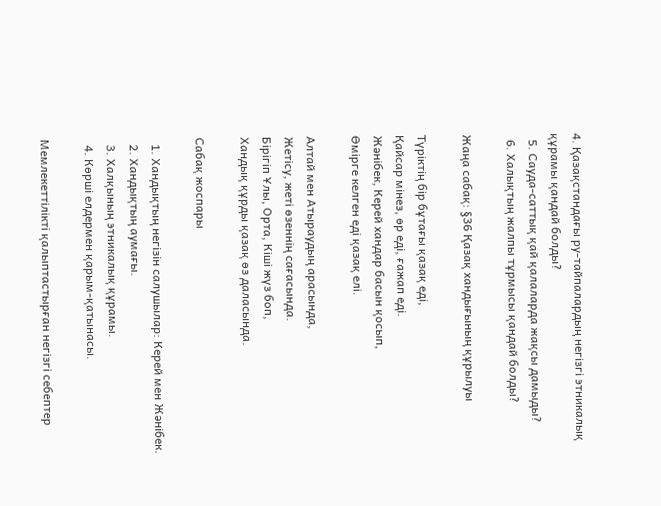4. Қазақстандағы ру-тайпалардың негізгі этникалық құрамы қандай болды?
  5. Сауда-саттық қай қалаларда жақсы дамыды?
  6. Халықтың жалпы тұрмысы қандай болды?

Жаңа сабақ: §36 Қазақ хандығының құрылуы

Түріктің бір бұтағы қазақ еді,
Қайсар мінез, өр еді, ғажап еді.
Жәнібек, Керей хандар басын қосып,
Өмірге келген еді қазақ елі.

Алтай мен Атыраудың арасында,
Жетісу, жеті өзеннің сағасында.
Бірігіп Ұлы, Орта, Кіші жүз боп,
Хандық құрды қазақ өз даласында.

Сабақ жоспары

  1. Хандықтың негізін салушылар: Керей мен Жәнібек.
  2. Хандықтың аумағы.
  3. Халқының этникалық құрамы.
  4. Көрші елдермен қарым-қатынасы.

Мемлекеттілікті қалыптастырған негізгі себептер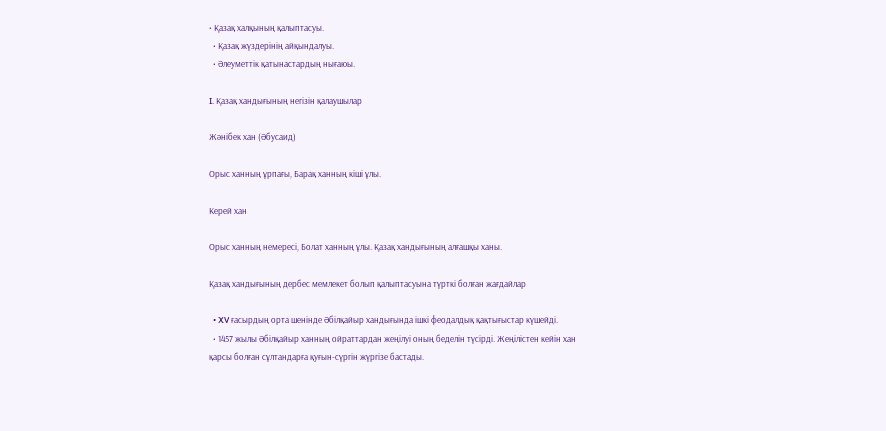• Қазақ халқының қалыптасуы.
  • Қазақ жүздерінің айқындалуы.
  • Әлеуметтік қатынастардың нығаюы.

I. Қазақ хандығының негізін қалаушылар

Жәнібек хан (Әбусаид)

Орыс ханның ұрпағы, Барақ ханның кіші ұлы.

Керей хан

Орыс ханның немересі, Болат ханның ұлы. Қазақ хандығының алғашқы ханы.

Қазақ хандығының дербес мемлекет болып қалыптасуына түрткі болған жағдайлар

  • XV ғасырдың орта шенінде Әбілқайыр хандығында ішкі феодалдық қақтығыстар күшейді.
  • 1457 жылы Әбілқайыр ханның ойраттардан жеңілуі оның беделін түсірді. Жеңілістен кейін хан қарсы болған сұлтандарға қуғын-сүргін жүргізе бастады.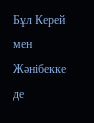Бұл Керей мен Жәнібекке де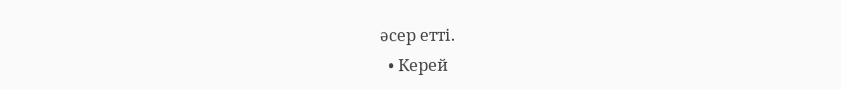әсер етті.
  • Керей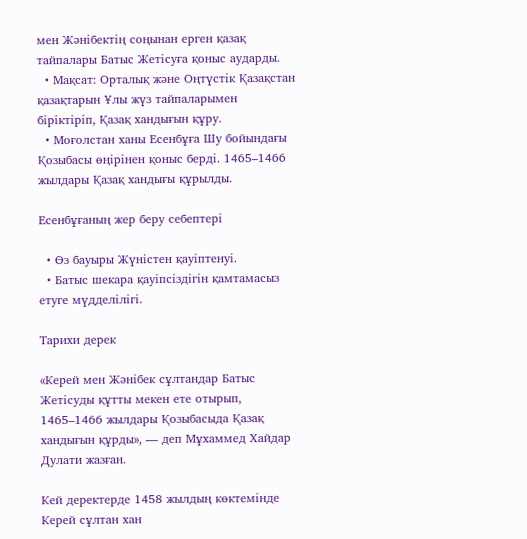мен Жәнібектің соңынан ерген қазақ тайпалары Батыс Жетісуға қоныс аударды.
  • Мақсат: Орталық және Оңтүстік Қазақстан қазақтарын Ұлы жүз тайпаларымен біріктіріп, Қазақ хандығын құру.
  • Моғолстан ханы Есенбұға Шу бойындағы Қозыбасы өңірінен қоныс берді. 1465–1466 жылдары Қазақ хандығы құрылды.

Есенбұғаның жер беру себептері

  • Өз бауыры Жүністен қауіптенуі.
  • Батыс шекара қауіпсіздігін қамтамасыз етуге мүдделілігі.

Тарихи дерек

«Керей мен Жәнібек сұлтандар Батыс Жетісуды құтты мекен ете отырып, 1465–1466 жылдары Қозыбасыда Қазақ хандығын құрды», — деп Мұхаммед Хайдар Дулати жазған.

Кей деректерде 1458 жылдың көктемінде Керей сұлтан хан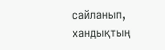сайланып, хандықтың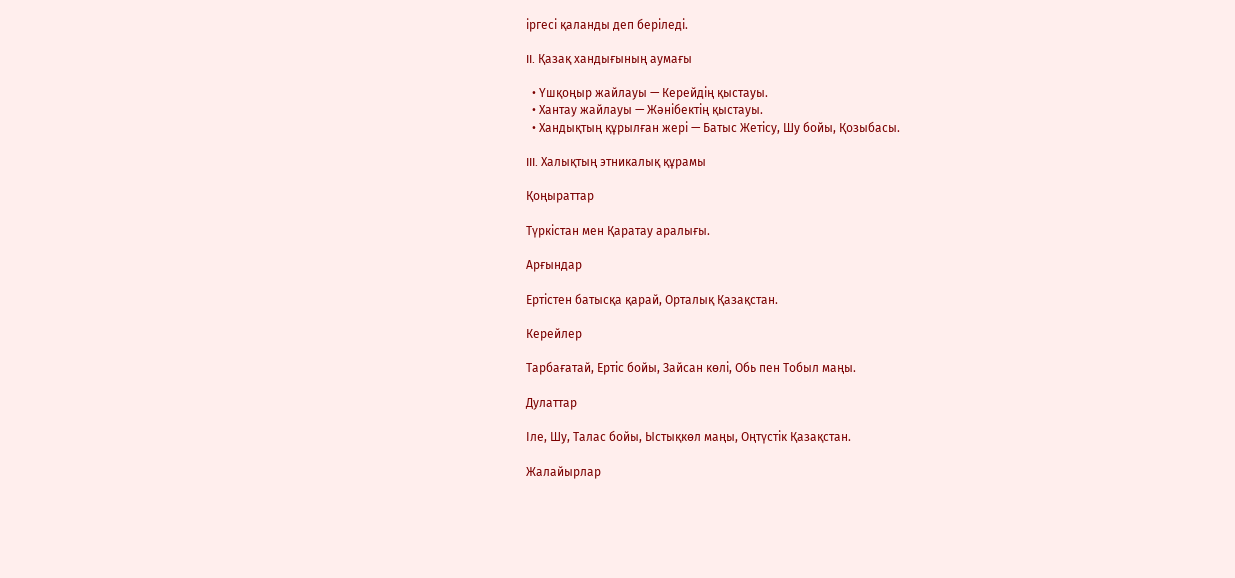іргесі қаланды деп беріледі.

II. Қазақ хандығының аумағы

  • Үшқоңыр жайлауы — Керейдің қыстауы.
  • Хантау жайлауы — Жәнібектің қыстауы.
  • Хандықтың құрылған жері — Батыс Жетісу, Шу бойы, Қозыбасы.

III. Халықтың этникалық құрамы

Қоңыраттар

Түркістан мен Қаратау аралығы.

Арғындар

Ертістен батысқа қарай, Орталық Қазақстан.

Керейлер

Тарбағатай, Ертіс бойы, Зайсан көлі, Обь пен Тобыл маңы.

Дулаттар

Іле, Шу, Талас бойы, Ыстықкөл маңы, Оңтүстік Қазақстан.

Жалайырлар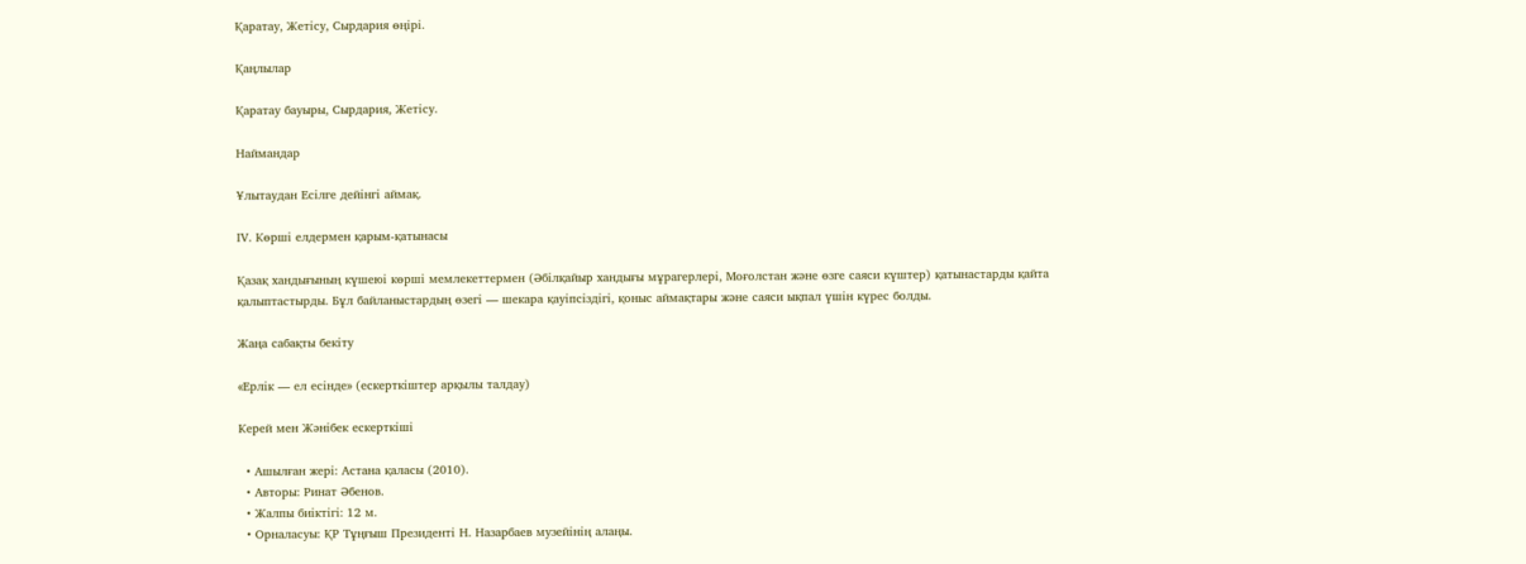Қаратау, Жетісу, Сырдария өңірі.

Қаңлылар

Қаратау бауыры, Сырдария, Жетісу.

Наймандар

Ұлытаудан Есілге дейінгі аймақ.

IV. Көрші елдермен қарым-қатынасы

Қазақ хандығының күшеюі көрші мемлекеттермен (Әбілқайыр хандығы мұрагерлері, Моғолстан және өзге саяси күштер) қатынастарды қайта қалыптастырды. Бұл байланыстардың өзегі — шекара қауіпсіздігі, қоныс аймақтары және саяси ықпал үшін күрес болды.

Жаңа сабақты бекіту

«Ерлік — ел есінде» (ескерткіштер арқылы талдау)

Керей мен Жәнібек ескерткіші

  • Ашылған жері: Астана қаласы (2010).
  • Авторы: Ринат Әбенов.
  • Жалпы биіктігі: 12 м.
  • Орналасуы: ҚР Тұңғыш Президенті Н. Назарбаев музейінің алаңы.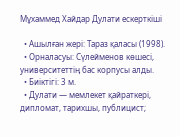Мұхаммед Хайдар Дулати ескерткіші

  • Ашылған жері: Тараз қаласы (1998).
  • Орналасуы: Сүлейменов көшесі, университеттің бас корпусы алды.
  • Биіктігі: 3 м.
  • Дулати — мемлекет қайраткері, дипломат, тарихшы, публицист;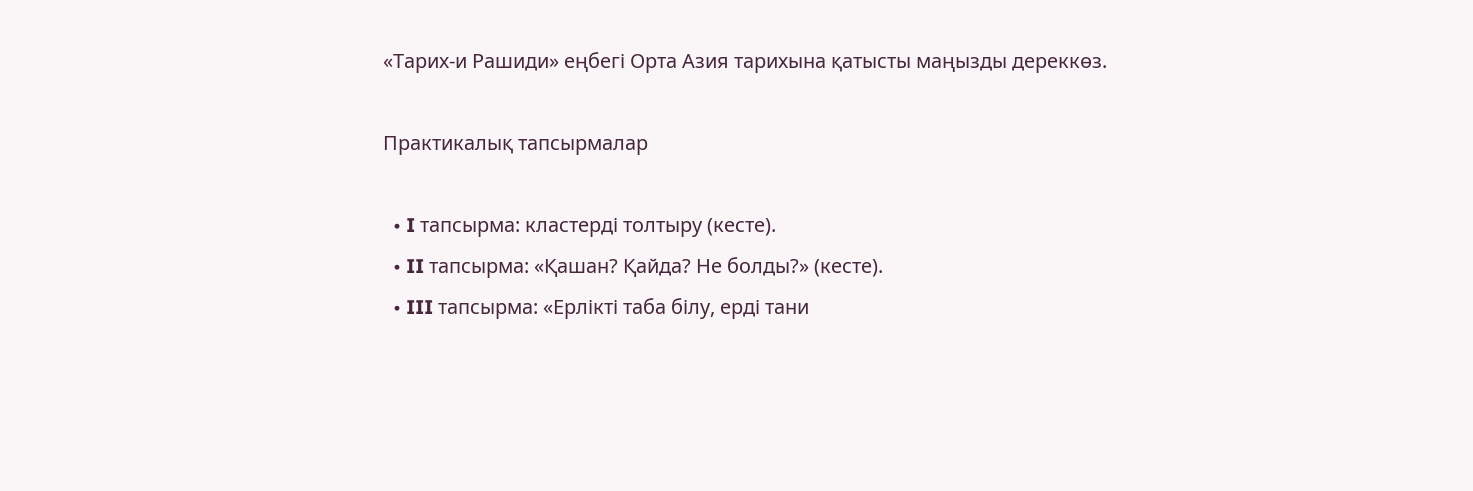«Тарих-и Рашиди» еңбегі Орта Азия тарихына қатысты маңызды дереккөз.

Практикалық тапсырмалар

  • I тапсырма: кластерді толтыру (кесте).
  • II тапсырма: «Қашан? Қайда? Не болды?» (кесте).
  • III тапсырма: «Ерлікті таба білу, ерді тани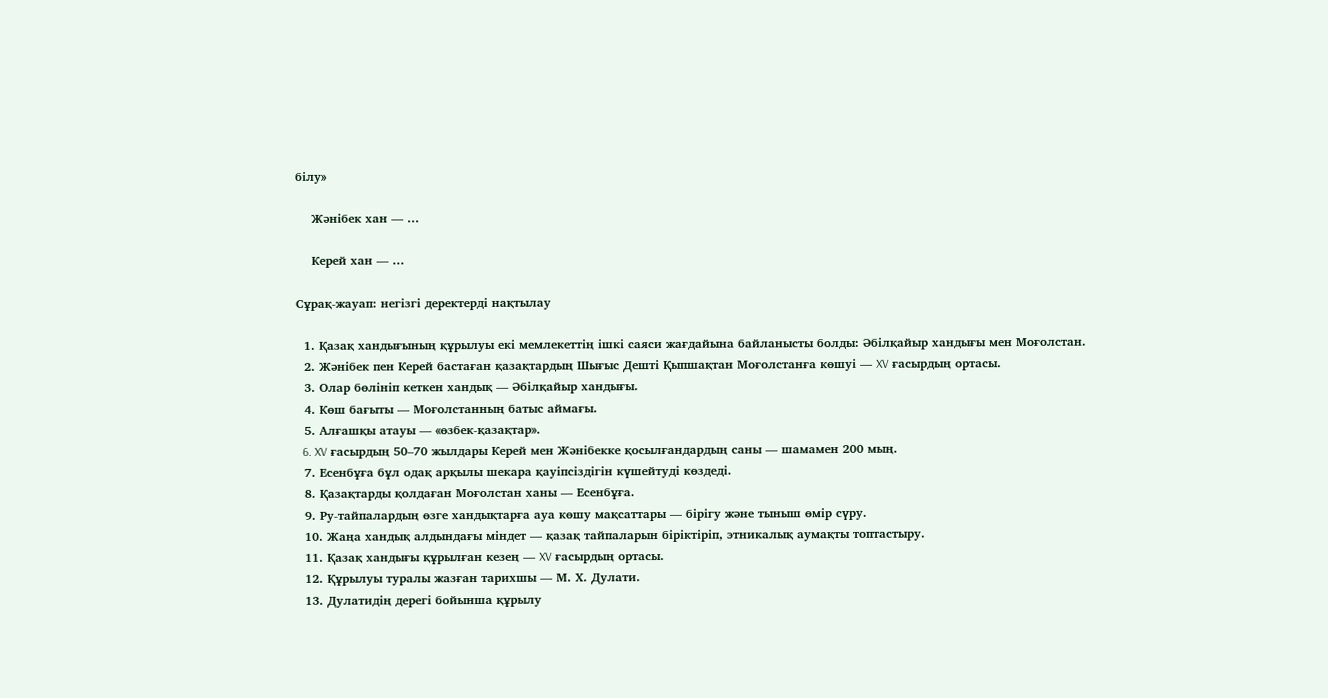білу»

    Жәнібек хан — ...

    Керей хан — ...

Сұрақ-жауап: негізгі деректерді нақтылау

  1. Қазақ хандығының құрылуы екі мемлекеттің ішкі саяси жағдайына байланысты болды: Әбілқайыр хандығы мен Моғолстан.
  2. Жәнібек пен Керей бастаған қазақтардың Шығыс Дешті Қыпшақтан Моғолстанға көшуі — XV ғасырдың ортасы.
  3. Олар бөлініп кеткен хандық — Әбілқайыр хандығы.
  4. Көш бағыты — Моғолстанның батыс аймағы.
  5. Алғашқы атауы — «өзбек-қазақтар».
  6. XV ғасырдың 50–70 жылдары Керей мен Жәнібекке қосылғандардың саны — шамамен 200 мың.
  7. Есенбұға бұл одақ арқылы шекара қауіпсіздігін күшейтуді көздеді.
  8. Қазақтарды қолдаған Моғолстан ханы — Есенбұға.
  9. Ру-тайпалардың өзге хандықтарға ауа көшу мақсаттары — бірігу және тыныш өмір сүру.
  10. Жаңа хандық алдындағы міндет — қазақ тайпаларын біріктіріп, этникалық аумақты топтастыру.
  11. Қазақ хандығы құрылған кезең — XV ғасырдың ортасы.
  12. Құрылуы туралы жазған тарихшы — М. Х. Дулати.
  13. Дулатидің дерегі бойынша құрылу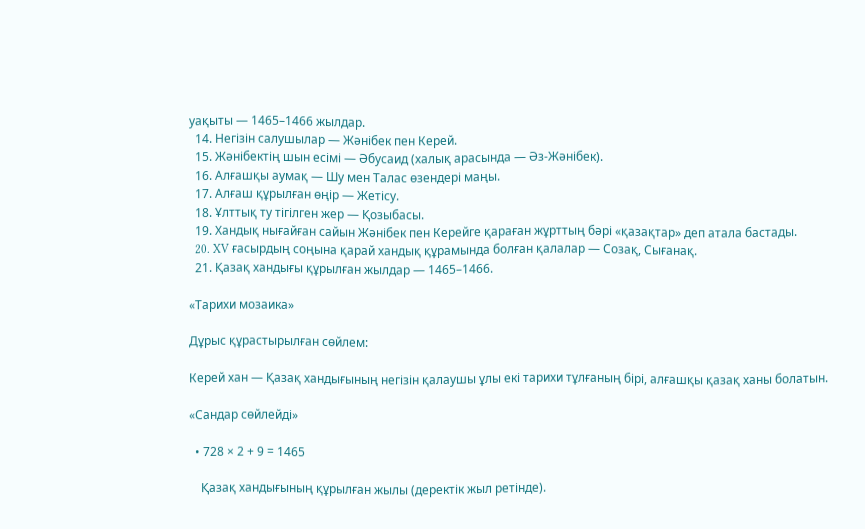уақыты — 1465–1466 жылдар.
  14. Негізін салушылар — Жәнібек пен Керей.
  15. Жәнібектің шын есімі — Әбусаид (халық арасында — Әз-Жәнібек).
  16. Алғашқы аумақ — Шу мен Талас өзендері маңы.
  17. Алғаш құрылған өңір — Жетісу.
  18. Ұлттық ту тігілген жер — Қозыбасы.
  19. Хандық нығайған сайын Жәнібек пен Керейге қараған жұрттың бәрі «қазақтар» деп атала бастады.
  20. XV ғасырдың соңына қарай хандық құрамында болған қалалар — Созақ, Сығанақ.
  21. Қазақ хандығы құрылған жылдар — 1465–1466.

«Тарихи мозаика»

Дұрыс құрастырылған сөйлем:

Керей хан — Қазақ хандығының негізін қалаушы ұлы екі тарихи тұлғаның бірі, алғашқы қазақ ханы болатын.

«Сандар сөйлейді»

  • 728 × 2 + 9 = 1465

    Қазақ хандығының құрылған жылы (деректік жыл ретінде).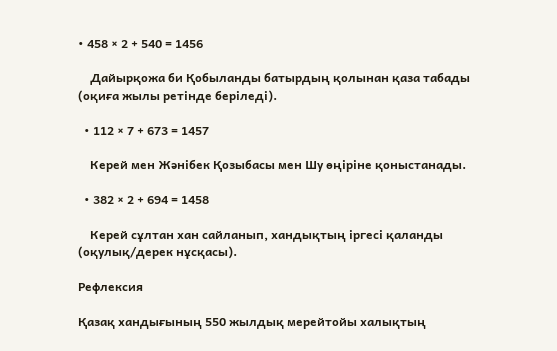• 458 × 2 + 540 = 1456

    Дайырқожа би Қобыланды батырдың қолынан қаза табады (оқиға жылы ретінде беріледі).

  • 112 × 7 + 673 = 1457

    Керей мен Жәнібек Қозыбасы мен Шу өңіріне қоныстанады.

  • 382 × 2 + 694 = 1458

    Керей сұлтан хан сайланып, хандықтың іргесі қаланды (оқулық/дерек нұсқасы).

Рефлексия

Қазақ хандығының 550 жылдық мерейтойы халықтың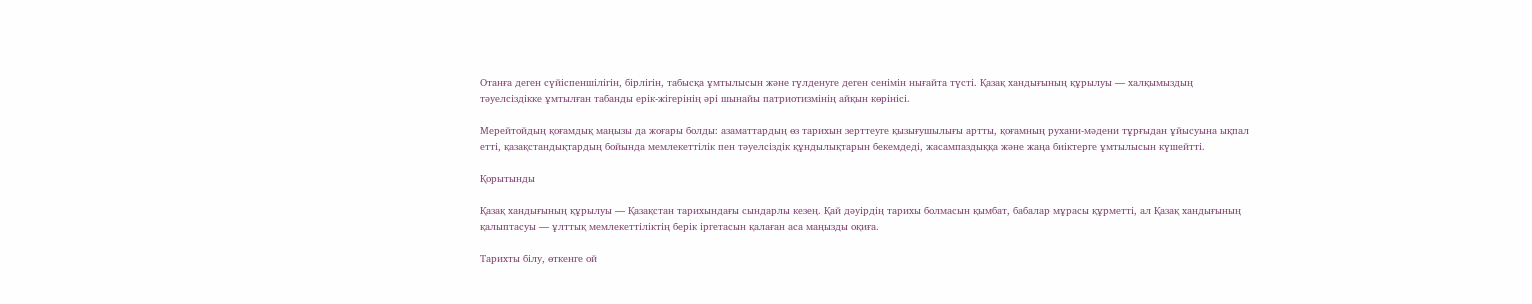Отанға деген сүйіспеншілігін, бірлігін, табысқа ұмтылысын және гүлденуге деген сенімін нығайта түсті. Қазақ хандығының құрылуы — халқымыздың тәуелсіздікке ұмтылған табанды ерік-жігерінің әрі шынайы патриотизмінің айқын көрінісі.

Мерейтойдың қоғамдық маңызы да жоғары болды: азаматтардың өз тарихын зерттеуге қызығушылығы артты, қоғамның рухани-мәдени тұрғыдан ұйысуына ықпал етті, қазақстандықтардың бойында мемлекеттілік пен тәуелсіздік құндылықтарын бекемдеді, жасампаздыққа және жаңа биіктерге ұмтылысын күшейтті.

Қорытынды

Қазақ хандығының құрылуы — Қазақстан тарихындағы сындарлы кезең. Қай дәуірдің тарихы болмасын қымбат, бабалар мұрасы құрметті, ал Қазақ хандығының қалыптасуы — ұлттық мемлекеттіліктің берік іргетасын қалаған аса маңызды оқиға.

Тарихты білу, өткенге ой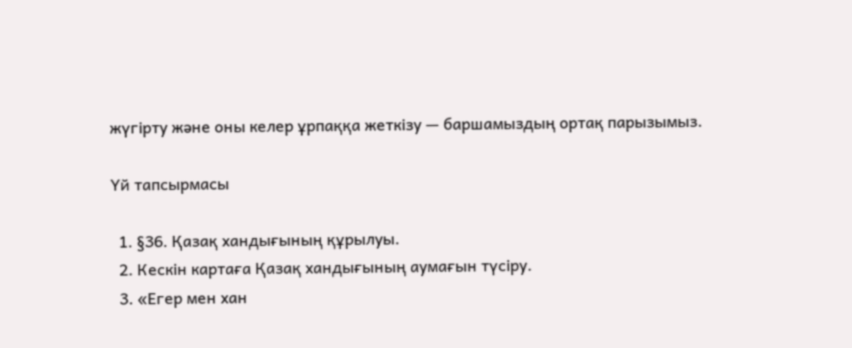жүгірту және оны келер ұрпаққа жеткізу — баршамыздың ортақ парызымыз.

Үй тапсырмасы

  1. §36. Қазақ хандығының құрылуы.
  2. Кескін картаға Қазақ хандығының аумағын түсіру.
  3. «Егер мен хан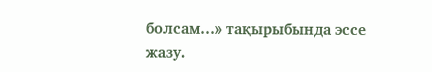болсам…» тақырыбында эссе жазу.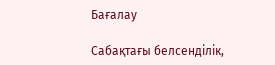Бағалау

Сабақтағы белсенділік,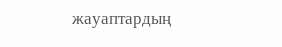жауаптардың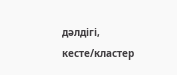дәлдігі, кесте/кластер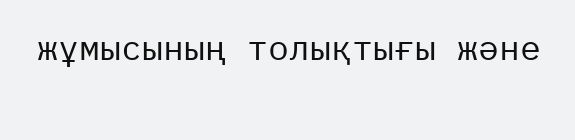жұмысының толықтығы және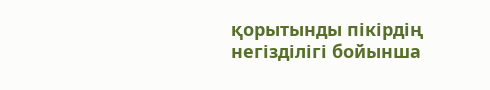қорытынды пікірдің негізділігі бойынша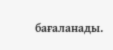бағаланады.